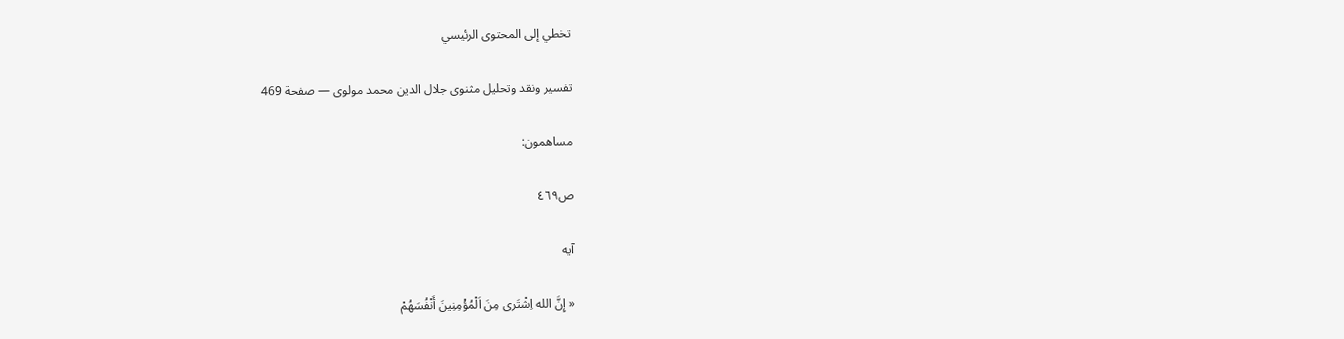تخطي إلى المحتوى الرئيسي

تفسير ونقد وتحليل مثنوى جلال الدين محمد مولوى — صفحة 469

مساهمون:

ص٤٦٩

آيه

« إِنَّ الله اِشْتَرى مِنَ اَلْمُؤْمِنِينَ أَنْفُسَهُمْ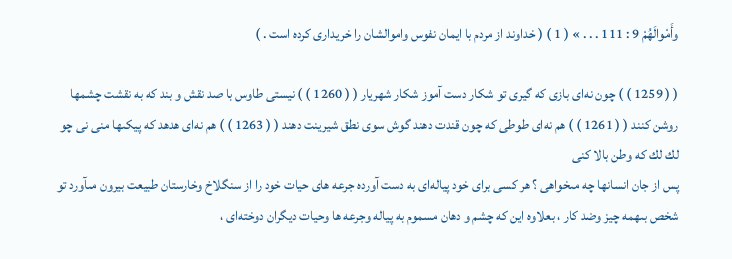وأَمْوالَهُمْ 9 : 111 . . . » ( 1 ) ( خداوند از مردم با ايمان نفوس واموالشان را خريدارى كرده است . )

( ( 1259 ) ) چون نه‌اى بازى كه گيرى تو شكار دست آموز شكار شهريار ( ( 1260 ) ) نيستى طاوس با صد نقش و بند كه به نقشت چشمها روشن كنند ( ( 1261 ) ) هم نه‌اى طوطى كه چون قندت دهند گوش سوى نطق شيرينت دهند ( ( 1263 ) ) هم نه‌اى هدهد كه پيكىها منى نى چو لك لك كه وطن بالا كنى
پس از جان انسانها چه مىخواهى ؟ هر كسى براى خود پياله‌اى به دست آورده جرعه هاى حيات خود را از سنگلاخ وخارستان طبيعت بيرون مىآورد تو شخص بىهمه چيز وضد كار ، بعلاوه اين كه چشم و دهان مسموم به پياله وجرعه ها وحيات ديگران دوخته‌اى ،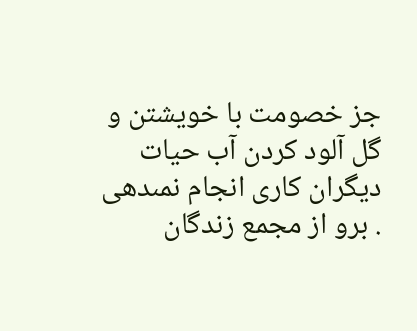جز خصومت با خويشتن و گل آلود كردن آب حيات ديگران كارى انجام نمىدهى . برو از مجمع زندگان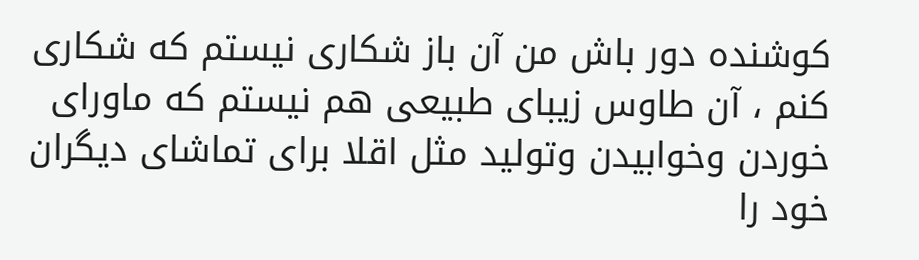كوشنده دور باش من آن باز شكارى نيستم كه شكارى كنم ، آن طاوس زيباى طبيعى هم نيستم كه ماوراى خوردن وخوابيدن وتوليد مثل اقلا براى تماشاى ديگران خود را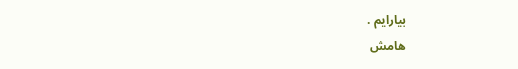بيارايم .
هامش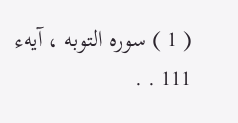( 1 ) سوره التوبه ، آيهء 111 . .